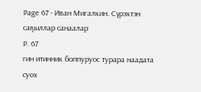Page 67 - Иван Мигалкин. Сүрэхтэн саҕыллар санаалар
P. 67
гин итинник боппуруос турара наадата суох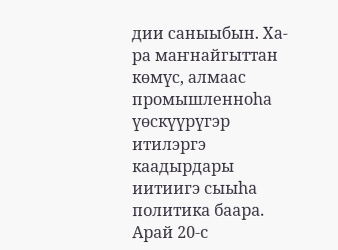дии саныыбын. Ха-
ра маҥнайгыттан көмүс, алмаас промышленноһа үөскүүрүгэр
итилэргэ каадырдары иитиигэ сыыһа политика баара.
Арай 20-с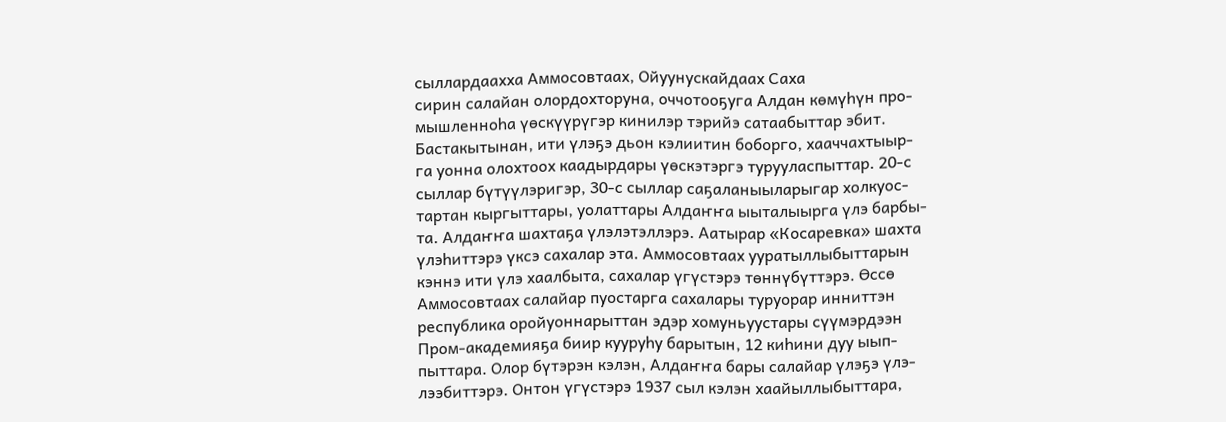сыллардаахха Аммосовтаах, Ойуунускайдаах Саха
сирин салайан олордохторуна, оччотооҕуга Алдан көмүһүн про-
мышленноһа үөскүүрүгэр кинилэр тэрийэ сатаабыттар эбит.
Бастакытынан, ити үлэҕэ дьон кэлиитин боборго, хааччахтыыр-
га уонна олохтоох каадырдары үөскэтэргэ турууласпыттар. 20-с
сыллар бүтүүлэригэр, 30-с сыллар саҕаланыыларыгар холкуос-
тартан кыргыттары, уолаттары Алдаҥҥа ыыталыырга үлэ барбы-
та. Алдаҥҥа шахтаҕа үлэлэтэллэрэ. Аатырар «Косаревка» шахта
үлэһиттэрэ үксэ сахалар эта. Аммосовтаах ууратыллыбыттарын
кэннэ ити үлэ хаалбыта, сахалар үгүстэрэ төннүбүттэрэ. Өссө
Аммосовтаах салайар пуостарга сахалары туруорар инниттэн
республика оройуоннарыттан эдэр хомуньуустары сүүмэрдээн
Пром-академияҕа биир кууруһу барытын, 12 киһини дуу ыып-
пыттара. Олор бүтэрэн кэлэн, Алдаҥҥа бары салайар үлэҕэ үлэ-
лээбиттэрэ. Онтон үгүстэрэ 1937 сыл кэлэн хаайыллыбыттара,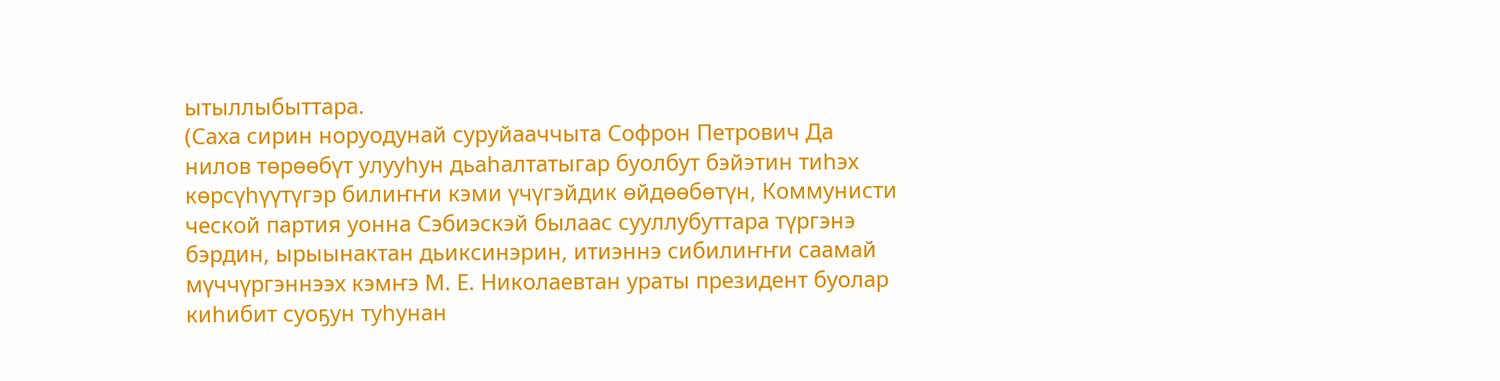ытыллыбыттара.
(Саха сирин норуодунай суруйааччыта Софрон Петрович Да
нилов төрөөбүт улууһун дьаһалтатыгар буолбут бэйэтин тиһэх
көрсүһүүтүгэр билиҥҥи кэми үчүгэйдик өйдөөбөтүн, Коммунисти
ческой партия уонна Сэбиэскэй былаас сууллубуттара түргэнэ
бэрдин, ырыынактан дьиксинэрин, итиэннэ сибилиҥҥи саамай
мүччүргэннээх кэмҥэ М. Е. Николаевтан ураты президент буолар
киһибит суоҕун туһунан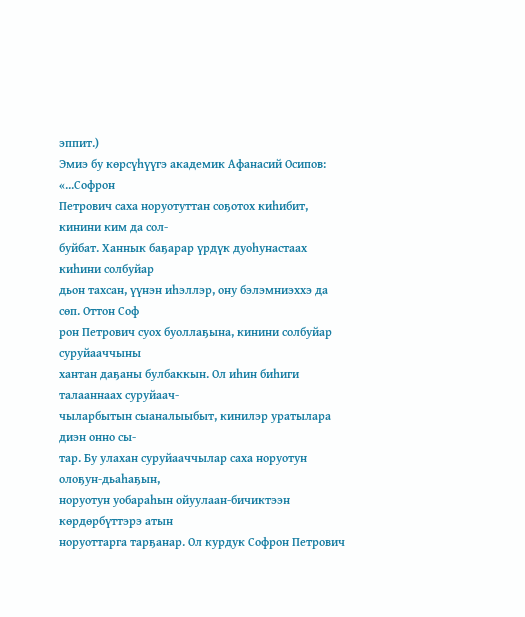эппит.)
Эмиэ бу көрсүһүүгэ академик Афанасий Осипов: «...Софрон
Петрович саха норуотуттан соҕотох киһибит, кинини ким да сол-
буйбат. Ханнык баҕарар үрдүк дуоһунастаах киһини солбуйар
дьон тахсан, үүнэн иһэллэр, ону бэлэмниэххэ да сөп. Оттон Соф
рон Петрович суох буоллаҕына, кинини солбуйар суруйааччыны
хантан даҕаны булбаккын. Ол иһин биһиги талааннаах суруйаач-
чыларбытын сыаналыыбыт, кинилэр уратылара диэн онно сы-
тар. Бу улахан суруйааччылар саха норуотун олоҕун-дьаһаҕын,
норуотун уобараһын ойуулаан-бичиктээн көрдөрбүттэрэ атын
норуоттарга тарҕанар. Ол курдук Софрон Петрович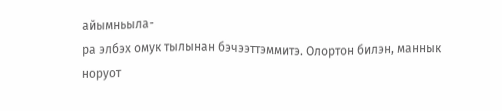айымньыла-
ра элбэх омук тылынан бэчээттэммитэ. Олортон билэн, маннык
норуот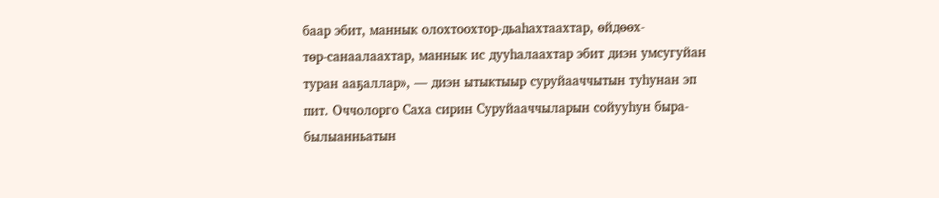баар эбит, маннык олохтоохтор-дьаһахтаахтар, өйдөөх-
төр-санаалаахтар, маннык ис дууһалаахтар эбит диэн умсугуйан
туран ааҕаллар», — диэн ытыктыыр суруйааччытын туһунан эп
пит. Оччолорго Саха сирин Суруйааччыларын сойууһун быра-
былыанньатын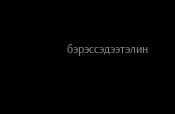бэрэссэдээтэлин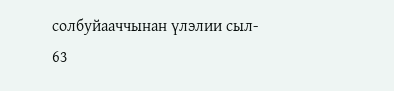солбуйааччынан үлэлии сыл-
63